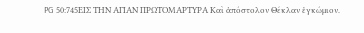PG 50:745ΕΙΣ ΤΗΝ ΑΓΙΑΝ ΠΡΩΤΟΜΑΡΤΥΡΑ Καὶ ἀπόστολον Θέκλαν ἐγκώμιον.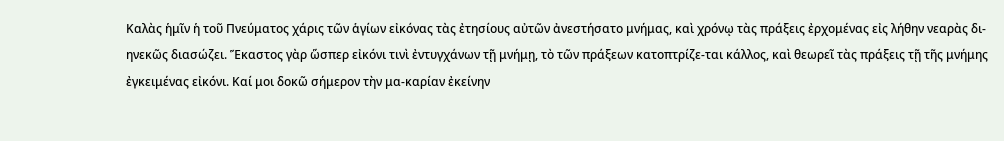Καλὰς ἡμῖν ἡ τοῦ Πνεύματος χάρις τῶν ἁγίων εἰκόνας τὰς ἐτησίους αὐτῶν ἀνεστήσατο μνήμας, καὶ χρόνῳ τὰς πράξεις ἐρχομένας εἰς λήθην νεαρὰς δι-ηνεκῶς διασώζει. Ἕκαστος γὰρ ὥσπερ εἰκόνι τινὶ ἐντυγχάνων τῇ μνήμῃ, τὸ τῶν πράξεων κατοπτρίζε-ται κάλλος, καὶ θεωρεῖ τὰς πράξεις τῇ τῆς μνήμης ἐγκειμένας εἰκόνι. Καί μοι δοκῶ σήμερον τὴν μα-καρίαν ἐκείνην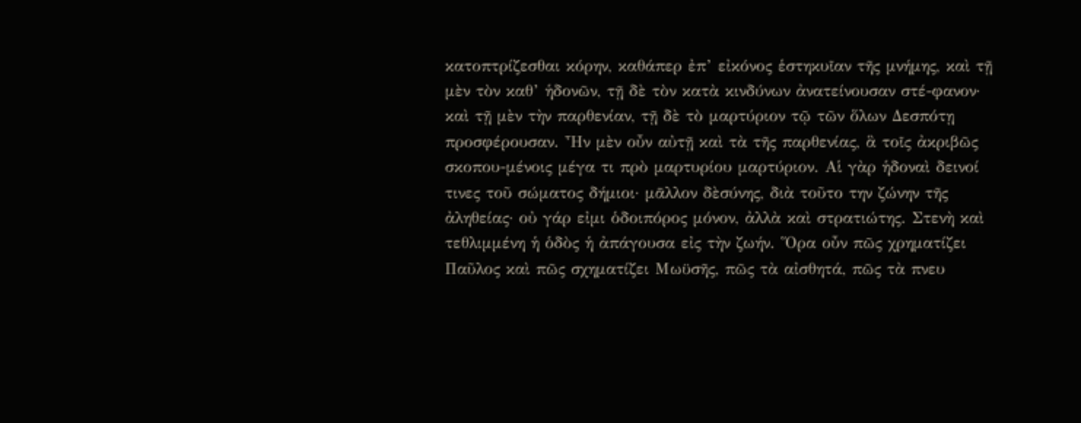κατοπτρίζεσθαι κόρην, καθάπερ ἐπ’ εἰκόνος ἑστηκυῖαν τῆς μνήμης, καὶ τῇ μὲν τὸν καθ’ ἡδονῶν, τῇ δὲ τὸν κατὰ κινδύνων ἀνατείνουσαν στέ-φανον· καὶ τῇ μὲν τὴν παρθενίαν, τῇ δὲ τὸ μαρτύριον τῷ τῶν ὅλων Δεσπότῃ προσφέρουσαν. Ἦν μὲν οὖν αὐτῇ καὶ τὰ τῆς παρθενίας, ἃ τοῖς ἀκριβῶς σκοπου-μένοις μέγα τι πρὸ μαρτυρίου μαρτύριον. Αἱ γὰρ ἡδοναὶ δεινοί τινες τοῦ σώματος δήμιοι· μᾶλλον δὲσύνης, διὰ τοῦτο την ζώνην τῆς ἀληθείας· οὐ γάρ εἰμι ὁδοιπόρος μόνον, ἀλλὰ καὶ στρατιώτης. Στενὴ καὶ τεθλιμμένη ἡ ὁδὸς ἡ ἀπάγουσα εἰς τὴν ζωήν. Ὅρα οὖν πῶς χρηματίζει Παῦλος καὶ πῶς σχηματίζει Μωϋσῆς, πῶς τὰ αἰσθητά, πῶς τὰ πνευ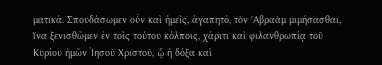ματικά. Σπουδάσωμεν οὖν καὶ ἡμεῖς, ἀγαπητό, τὸν 'Αβραὰμ μιμήσασθαι, ἵνα ξενισθῶμεν ἐν τοῖς τούτου κόλποις, χάριτι καὶ φιλανθρωπίᾳ τοῦ Κυρίου ἡμῶν Ἰησοῦ Χριστοῦ, ᾧ ἡ δόξα καὶ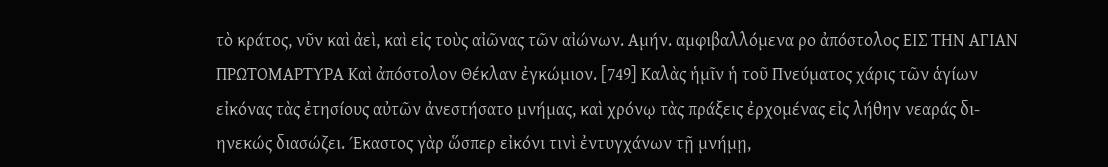τὸ κράτος, νῦν καὶ ἀεὶ, καὶ εἰς τοὺς αἰῶνας τῶν αἰώνων. Αμήν. αμφιβαλλόμενα ρο ἀπόστολος ΕΙΣ ΤΗΝ ΑΓΙΑΝ ΠΡΩΤΟΜΑΡΤΥΡΑ Καὶ ἀπόστολον Θέκλαν ἐγκώμιον. [749] Καλὰς ἡμῖν ἡ τοῦ Πνεύματος χάρις τῶν ἁγίων εἰκόνας τὰς ἐτησίους αὐτῶν ἀνεστήσατο μνήμας, καὶ χρόνῳ τὰς πράξεις ἐρχομένας εἰς λήθην νεαράς δι- ηνεκώς διασώζει. Έκαστος γὰρ ὥσπερ εἰκόνι τινὶ ἐντυγχάνων τῇ μνήμῃ,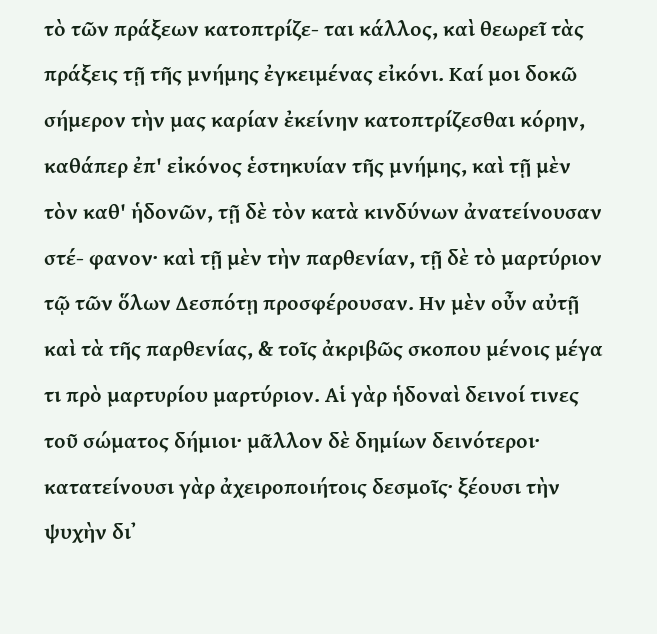τὸ τῶν πράξεων κατοπτρίζε- ται κάλλος, καὶ θεωρεῖ τὰς πράξεις τῇ τῆς μνήμης ἐγκειμένας εἰκόνι. Καί μοι δοκῶ σήμερον τὴν μας καρίαν ἐκείνην κατοπτρίζεσθαι κόρην, καθάπερ ἐπ' εἰκόνος ἑστηκυίαν τῆς μνήμης, καὶ τῇ μὲν τὸν καθ' ἡδονῶν, τῇ δὲ τὸν κατὰ κινδύνων ἀνατείνουσαν στέ- φανον· καὶ τῇ μὲν τὴν παρθενίαν, τῇ δὲ τὸ μαρτύριον τῷ τῶν ὅλων Δεσπότῃ προσφέρουσαν. Ην μὲν οὖν αὐτῇ καὶ τὰ τῆς παρθενίας, & τοῖς ἀκριβῶς σκοπου μένοις μέγα τι πρὸ μαρτυρίου μαρτύριον. Αἱ γὰρ ἡδοναὶ δεινοί τινες τοῦ σώματος δήμιοι· μᾶλλον δὲ δημίων δεινότεροι· κατατείνουσι γὰρ ἀχειροποιήτοις δεσμοῖς· ξέουσι τὴν ψυχὴν δι᾿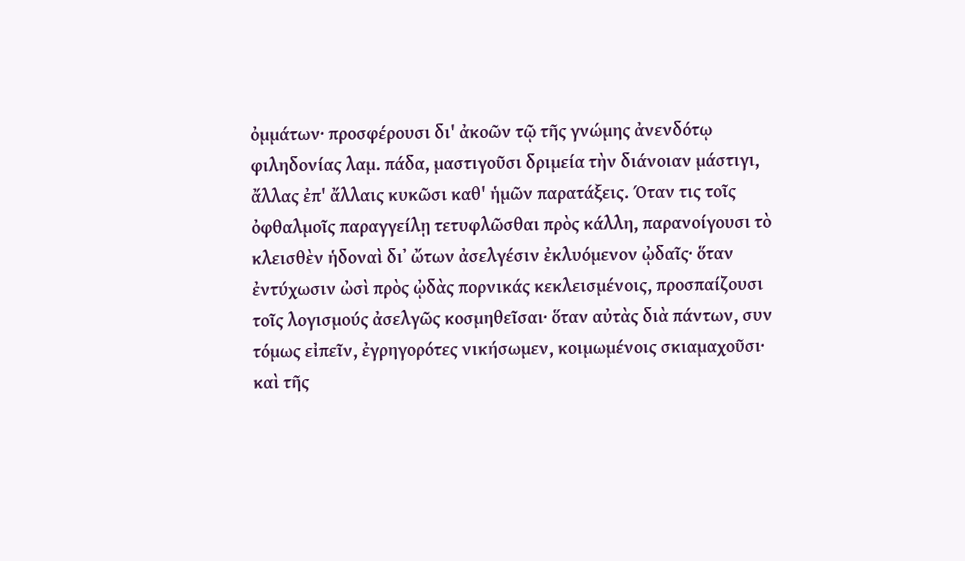ὀμμάτων· προσφέρουσι δι' ἀκοῶν τῷ τῆς γνώμης ἀνενδότῳ φιληδονίας λαμ. πάδα, μαστιγοῦσι δριμεία τὴν διάνοιαν μάστιγι, ἄλλας ἐπ' ἄλλαις κυκῶσι καθ' ἡμῶν παρατάξεις. Όταν τις τοῖς ὀφθαλμοῖς παραγγείλῃ τετυφλῶσθαι πρὸς κάλλη, παρανοίγουσι τὸ κλεισθὲν ἡδοναὶ δι᾽ ὤτων ἀσελγέσιν ἐκλυόμενον ᾠδαῖς· ὅταν ἐντύχωσιν ὠσὶ πρὸς ᾠδὰς πορνικάς κεκλεισμένοις, προσπαίζουσι τοῖς λογισμούς ἀσελγῶς κοσμηθεῖσαι· ὅταν αὐτὰς διὰ πάντων, συν τόμως εἰπεῖν, ἐγρηγορότες νικήσωμεν, κοιμωμένοις σκιαμαχοῦσι· καὶ τῆς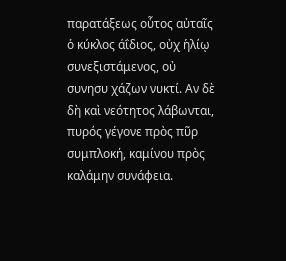παρατάξεως οὗτος αὐταῖς ὁ κύκλος άΐδιος, οὐχ ἡλίῳ συνεξιστάμενος, οὐ συνησυ χάζων νυκτί. Αν δὲ δὴ καὶ νεότητος λάβωνται, πυρός γέγονε πρὸς πῦρ συμπλοκή, καμίνου πρὸς καλάμην συνάφεια.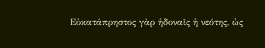Εὐκατάπρηστος γὰρ ἡδοναῖς ἡ νεότης, ὡς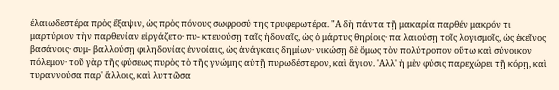έλαιωδεστέρα πρὸς ἔξαψιν, ὡς πρὸς πόνους σωφροσύ της τρυφερωτέρα. "Α δὴ πάντα τῇ μακαρία παρθέν μακρόν τι μαρτύριον τὴν παρθενίαν εἰργάζετο· πυ- κτευούσῃ ταῖς ἡδοναῖς, ὡς ὁ μάρτυς θηρίοις· πα λαιούσῃ τοῖς λογισμοῖς, ὡς ἐκεῖνος βασάνοις· συμ- βαλλούσῃ φιληδονίας ἐννοίαις, ὡς ἀνάγκαις δημίων· νικώσῃ δὲ ὅμως τὸν πολύτροπον οὕτω καὶ σύνοικον πόλεμον· τοῦ γὰρ τῆς φύσεως πυρὸς τὸ τῆς γνώμης αὐτῇ πυρωδέστερον, καὶ ἅγιον. 'Αλλ' ἡ μὲν φύσις παρεχώρει τῇ κόρῃ, καὶ τυραννούσα παρ' ἄλλοις, καὶ λυττῶσα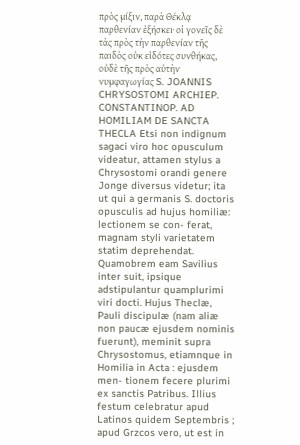πρὸς μίξιν, παρὰ Θέκλᾳ παρθενίαν ἐξήσκει· οἱ γονεῖς δὲ τὰς πρὸς τὴν παρθενίαν τῆς παιδὸς οὐκ εἰδότες συνθήκας, οὐδὲ τῆς πρὸς αὐτὴν νυμφαγωγίας S. JOANNIS CHRYSOSTOMI ARCHIEP. CONSTANTINOP. AD HOMILIAM DE SANCTA THECLA Etsi non indignum sagaci viro hoc opusculum videatur, attamen stylus a Chrysostomi orandi genere Jonge diversus videtur; ita ut qui a germanis S. doctoris opusculis ad hujus homiliæ: lectionem se con- ferat, magnam styli varietatem statim deprehendat. Quamobrem eam Savilius inter suit, ipsique adstipulantur quamplurimi viri docti. Hujus Theclæ, Pauli discipulæ (nam aliæ non paucæ ejusdem nominis fuerunt), meminit supra Chrysostomus, etiamnque in Homilia in Acta : ejusdem men- tionem fecere plurimi ex sanctis Patribus. Illius festum celebratur apud Latinos quidem Septembris ; apud Grzcos vero, ut est in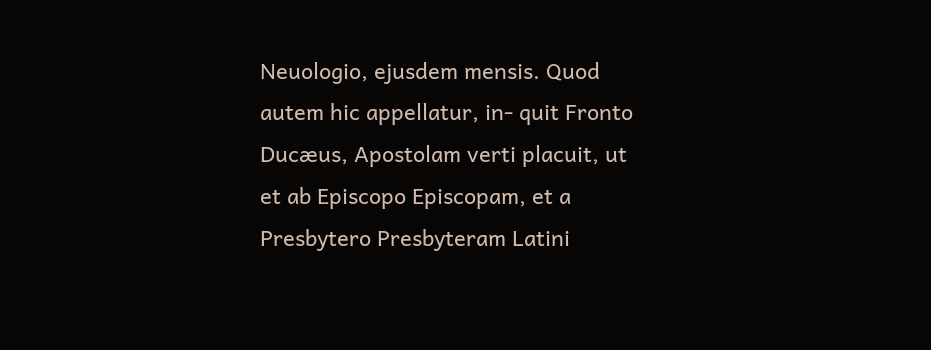Neuologio, ejusdem mensis. Quod autem hic appellatur, in- quit Fronto Ducæus, Apostolam verti placuit, ut et ab Episcopo Episcopam, et a Presbytero Presbyteram Latini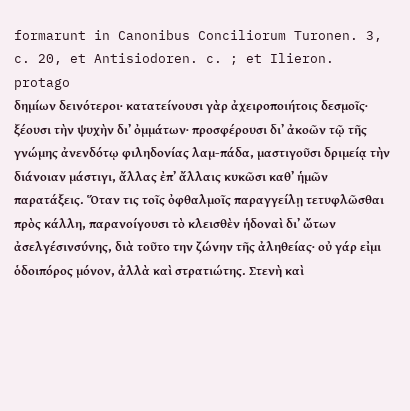formarunt in Canonibus Conciliorum Turonen. 3, c. 20, et Antisiodoren. c. ; et Ilieron. protago
δημίων δεινότεροι· κατατείνουσι γὰρ ἀχειροποιήτοις δεσμοῖς· ξέουσι τὴν ψυχὴν δι’ ὀμμάτων· προσφέρουσι δι’ ἀκοῶν τῷ τῆς γνώμης ἀνενδότῳ φιληδονίας λαμ-πάδα, μαστιγοῦσι δριμείᾳ τὴν διάνοιαν μάστιγι, ἄλλας ἐπ’ ἄλλαις κυκῶσι καθ’ ἡμῶν παρατάξεις. Ὅταν τις τοῖς ὀφθαλμοῖς παραγγείλῃ τετυφλῶσθαι πρὸς κάλλη, παρανοίγουσι τὸ κλεισθὲν ἡδοναὶ δι’ ὤτων ἀσελγέσινσύνης, διὰ τοῦτο την ζώνην τῆς ἀληθείας· οὐ γάρ εἰμι ὁδοιπόρος μόνον, ἀλλὰ καὶ στρατιώτης. Στενὴ καὶ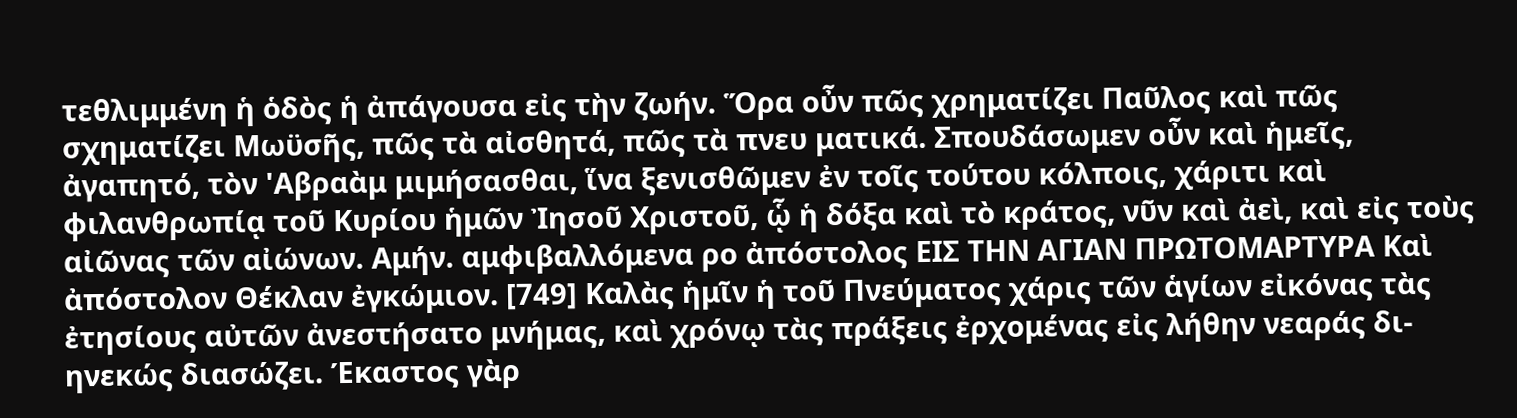τεθλιμμένη ἡ ὁδὸς ἡ ἀπάγουσα εἰς τὴν ζωήν. Ὅρα οὖν πῶς χρηματίζει Παῦλος καὶ πῶς σχηματίζει Μωϋσῆς, πῶς τὰ αἰσθητά, πῶς τὰ πνευ ματικά. Σπουδάσωμεν οὖν καὶ ἡμεῖς, ἀγαπητό, τὸν 'Αβραὰμ μιμήσασθαι, ἵνα ξενισθῶμεν ἐν τοῖς τούτου κόλποις, χάριτι καὶ φιλανθρωπίᾳ τοῦ Κυρίου ἡμῶν Ἰησοῦ Χριστοῦ, ᾧ ἡ δόξα καὶ τὸ κράτος, νῦν καὶ ἀεὶ, καὶ εἰς τοὺς αἰῶνας τῶν αἰώνων. Αμήν. αμφιβαλλόμενα ρο ἀπόστολος ΕΙΣ ΤΗΝ ΑΓΙΑΝ ΠΡΩΤΟΜΑΡΤΥΡΑ Καὶ ἀπόστολον Θέκλαν ἐγκώμιον. [749] Καλὰς ἡμῖν ἡ τοῦ Πνεύματος χάρις τῶν ἁγίων εἰκόνας τὰς ἐτησίους αὐτῶν ἀνεστήσατο μνήμας, καὶ χρόνῳ τὰς πράξεις ἐρχομένας εἰς λήθην νεαράς δι- ηνεκώς διασώζει. Έκαστος γὰρ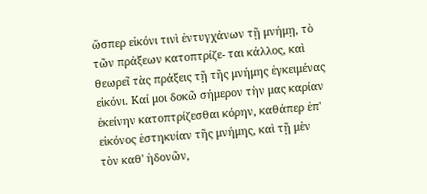ὥσπερ εἰκόνι τινὶ ἐντυγχάνων τῇ μνήμῃ, τὸ τῶν πράξεων κατοπτρίζε- ται κάλλος, καὶ θεωρεῖ τὰς πράξεις τῇ τῆς μνήμης ἐγκειμένας εἰκόνι. Καί μοι δοκῶ σήμερον τὴν μας καρίαν ἐκείνην κατοπτρίζεσθαι κόρην, καθάπερ ἐπ' εἰκόνος ἑστηκυίαν τῆς μνήμης, καὶ τῇ μὲν τὸν καθ' ἡδονῶν,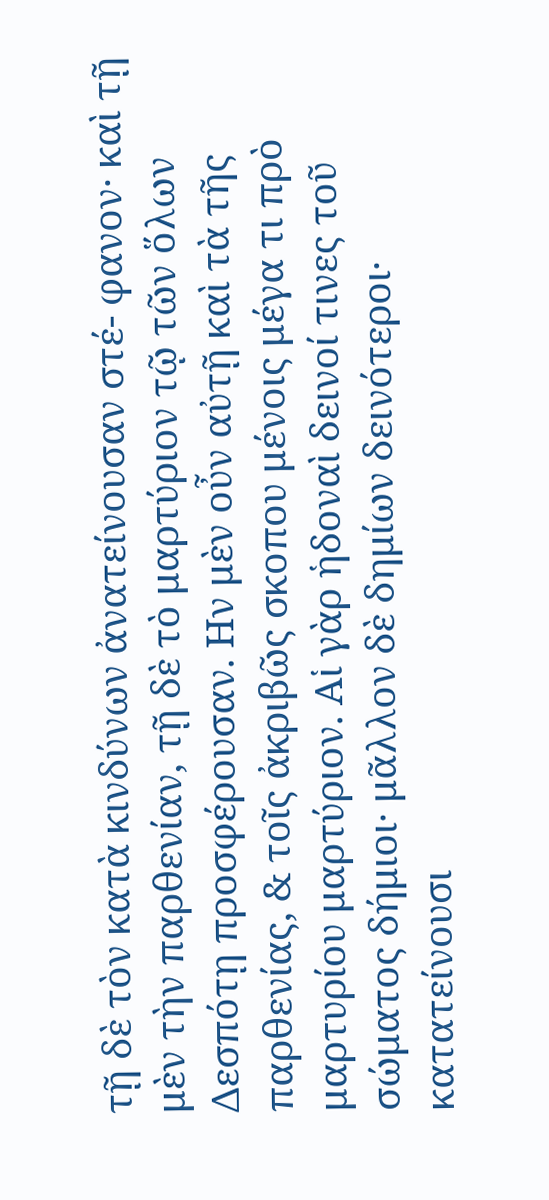τῇ δὲ τὸν κατὰ κινδύνων ἀνατείνουσαν στέ- φανον· καὶ τῇ μὲν τὴν παρθενίαν, τῇ δὲ τὸ μαρτύριον τῷ τῶν ὅλων Δεσπότῃ προσφέρουσαν. Ην μὲν οὖν αὐτῇ καὶ τὰ τῆς παρθενίας, & τοῖς ἀκριβῶς σκοπου μένοις μέγα τι πρὸ μαρτυρίου μαρτύριον. Αἱ γὰρ ἡδοναὶ δεινοί τινες τοῦ σώματος δήμιοι· μᾶλλον δὲ δημίων δεινότεροι· κατατείνουσι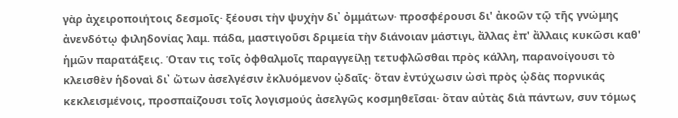γὰρ ἀχειροποιήτοις δεσμοῖς· ξέουσι τὴν ψυχὴν δι᾿ ὀμμάτων· προσφέρουσι δι' ἀκοῶν τῷ τῆς γνώμης ἀνενδότῳ φιληδονίας λαμ. πάδα, μαστιγοῦσι δριμεία τὴν διάνοιαν μάστιγι, ἄλλας ἐπ' ἄλλαις κυκῶσι καθ' ἡμῶν παρατάξεις. Όταν τις τοῖς ὀφθαλμοῖς παραγγείλῃ τετυφλῶσθαι πρὸς κάλλη, παρανοίγουσι τὸ κλεισθὲν ἡδοναὶ δι᾽ ὤτων ἀσελγέσιν ἐκλυόμενον ᾠδαῖς· ὅταν ἐντύχωσιν ὠσὶ πρὸς ᾠδὰς πορνικάς κεκλεισμένοις, προσπαίζουσι τοῖς λογισμούς ἀσελγῶς κοσμηθεῖσαι· ὅταν αὐτὰς διὰ πάντων, συν τόμως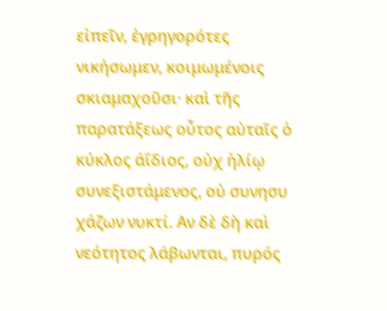εἰπεῖν, ἐγρηγορότες νικήσωμεν, κοιμωμένοις σκιαμαχοῦσι· καὶ τῆς παρατάξεως οὗτος αὐταῖς ὁ κύκλος άΐδιος, οὐχ ἡλίῳ συνεξιστάμενος, οὐ συνησυ χάζων νυκτί. Αν δὲ δὴ καὶ νεότητος λάβωνται, πυρός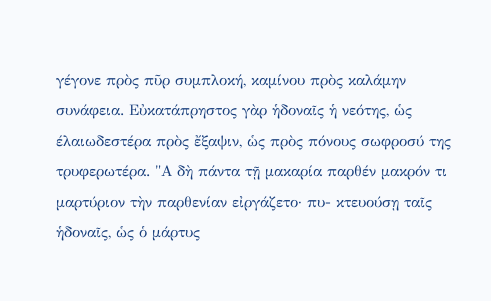γέγονε πρὸς πῦρ συμπλοκή, καμίνου πρὸς καλάμην συνάφεια. Εὐκατάπρηστος γὰρ ἡδοναῖς ἡ νεότης, ὡς έλαιωδεστέρα πρὸς ἔξαψιν, ὡς πρὸς πόνους σωφροσύ της τρυφερωτέρα. "Α δὴ πάντα τῇ μακαρία παρθέν μακρόν τι μαρτύριον τὴν παρθενίαν εἰργάζετο· πυ- κτευούσῃ ταῖς ἡδοναῖς, ὡς ὁ μάρτυς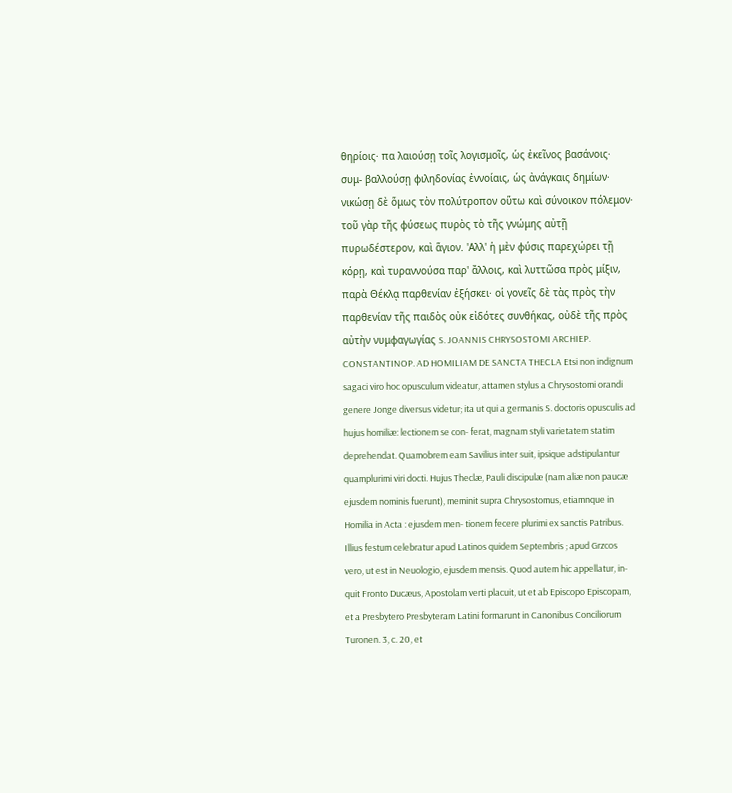θηρίοις· πα λαιούσῃ τοῖς λογισμοῖς, ὡς ἐκεῖνος βασάνοις· συμ- βαλλούσῃ φιληδονίας ἐννοίαις, ὡς ἀνάγκαις δημίων· νικώσῃ δὲ ὅμως τὸν πολύτροπον οὕτω καὶ σύνοικον πόλεμον· τοῦ γὰρ τῆς φύσεως πυρὸς τὸ τῆς γνώμης αὐτῇ πυρωδέστερον, καὶ ἅγιον. 'Αλλ' ἡ μὲν φύσις παρεχώρει τῇ κόρῃ, καὶ τυραννούσα παρ' ἄλλοις, καὶ λυττῶσα πρὸς μίξιν, παρὰ Θέκλᾳ παρθενίαν ἐξήσκει· οἱ γονεῖς δὲ τὰς πρὸς τὴν παρθενίαν τῆς παιδὸς οὐκ εἰδότες συνθήκας, οὐδὲ τῆς πρὸς αὐτὴν νυμφαγωγίας S. JOANNIS CHRYSOSTOMI ARCHIEP. CONSTANTINOP. AD HOMILIAM DE SANCTA THECLA Etsi non indignum sagaci viro hoc opusculum videatur, attamen stylus a Chrysostomi orandi genere Jonge diversus videtur; ita ut qui a germanis S. doctoris opusculis ad hujus homiliæ: lectionem se con- ferat, magnam styli varietatem statim deprehendat. Quamobrem eam Savilius inter suit, ipsique adstipulantur quamplurimi viri docti. Hujus Theclæ, Pauli discipulæ (nam aliæ non paucæ ejusdem nominis fuerunt), meminit supra Chrysostomus, etiamnque in Homilia in Acta : ejusdem men- tionem fecere plurimi ex sanctis Patribus. Illius festum celebratur apud Latinos quidem Septembris ; apud Grzcos vero, ut est in Neuologio, ejusdem mensis. Quod autem hic appellatur, in- quit Fronto Ducæus, Apostolam verti placuit, ut et ab Episcopo Episcopam, et a Presbytero Presbyteram Latini formarunt in Canonibus Conciliorum Turonen. 3, c. 20, et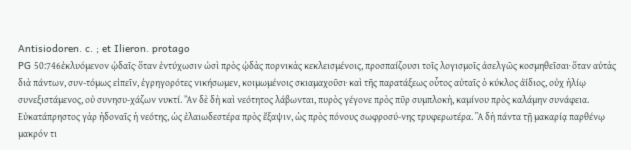Antisiodoren. c. ; et Ilieron. protago
PG 50:746ἐκλυόμενον ᾠδαῖς· ὅταν ἐντύχωσιν ὠσὶ πρὸς ᾠδὰς πορνικὰς κεκλεισμένοις, προσπαίζουσι τοῖς λογισμοῖς ἀσελγῶς κοσμηθεῖσαι· ὅταν αὐτὰς διὰ πάντων, συν-τόμως εἰπεῖν, ἐγρηγορότες νικήσωμεν, κοιμωμένοις σκιαμαχοῦσι· καὶ τῆς παρατάξεως οὗτος αὐταῖς ὁ κύκλος ἀί̈διος, οὐχ ἡλίῳ συνεξιστάμενος, οὐ συνησυ-χάζων νυκτί. Ἂν δὲ δὴ καὶ νεότητος λάβωνται, πυρὸς γέγονε πρὸς πῦρ συμπλοκὴ, καμίνου πρὸς καλάμην συνάφεια. Εὐκατάπρηστος γὰρ ἡδοναῖς ἡ νεότης, ὡς ἐλαιωδεστέρα πρὸς ἔξαψιν, ὡς πρὸς πόνους σωφροσύ-νης τρυφερωτέρα. Ἃ δὴ πάντα τῇ μακαρίᾳ παρθένῳ μακρόν τι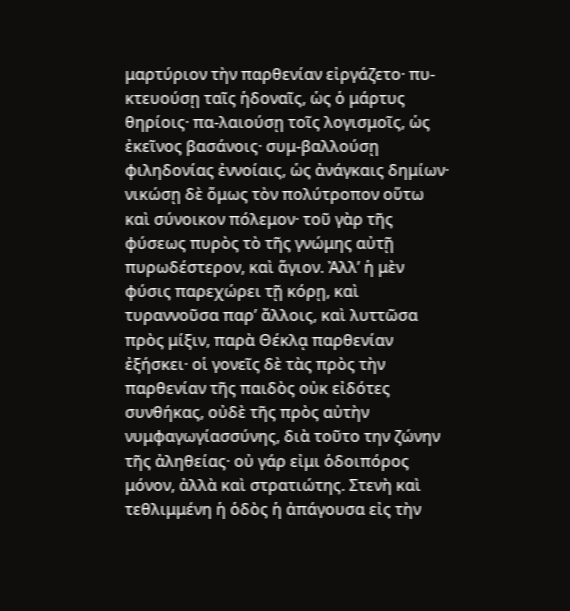μαρτύριον τὴν παρθενίαν εἰργάζετο· πυ-κτευούσῃ ταῖς ἡδοναῖς, ὡς ὁ μάρτυς θηρίοις· πα-λαιούσῃ τοῖς λογισμοῖς, ὡς ἐκεῖνος βασάνοις· συμ-βαλλούσῃ φιληδονίας ἐννοίαις, ὡς ἀνάγκαις δημίων· νικώσῃ δὲ ὅμως τὸν πολύτροπον οὕτω καὶ σύνοικον πόλεμον· τοῦ γὰρ τῆς φύσεως πυρὸς τὸ τῆς γνώμης αὐτῇ πυρωδέστερον, καὶ ἅγιον. Ἀλλ’ ἡ μὲν φύσις παρεχώρει τῇ κόρῃ, καὶ τυραννοῦσα παρ’ ἄλλοις, καὶ λυττῶσα πρὸς μίξιν, παρὰ Θέκλᾳ παρθενίαν ἐξήσκει· οἱ γονεῖς δὲ τὰς πρὸς τὴν παρθενίαν τῆς παιδὸς οὐκ εἰδότες συνθήκας, οὐδὲ τῆς πρὸς αὐτὴν νυμφαγωγίασσύνης, διὰ τοῦτο την ζώνην τῆς ἀληθείας· οὐ γάρ εἰμι ὁδοιπόρος μόνον, ἀλλὰ καὶ στρατιώτης. Στενὴ καὶ τεθλιμμένη ἡ ὁδὸς ἡ ἀπάγουσα εἰς τὴν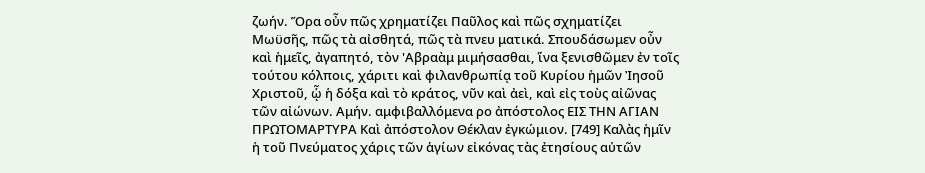ζωήν. Ὅρα οὖν πῶς χρηματίζει Παῦλος καὶ πῶς σχηματίζει Μωϋσῆς, πῶς τὰ αἰσθητά, πῶς τὰ πνευ ματικά. Σπουδάσωμεν οὖν καὶ ἡμεῖς, ἀγαπητό, τὸν 'Αβραὰμ μιμήσασθαι, ἵνα ξενισθῶμεν ἐν τοῖς τούτου κόλποις, χάριτι καὶ φιλανθρωπίᾳ τοῦ Κυρίου ἡμῶν Ἰησοῦ Χριστοῦ, ᾧ ἡ δόξα καὶ τὸ κράτος, νῦν καὶ ἀεὶ, καὶ εἰς τοὺς αἰῶνας τῶν αἰώνων. Αμήν. αμφιβαλλόμενα ρο ἀπόστολος ΕΙΣ ΤΗΝ ΑΓΙΑΝ ΠΡΩΤΟΜΑΡΤΥΡΑ Καὶ ἀπόστολον Θέκλαν ἐγκώμιον. [749] Καλὰς ἡμῖν ἡ τοῦ Πνεύματος χάρις τῶν ἁγίων εἰκόνας τὰς ἐτησίους αὐτῶν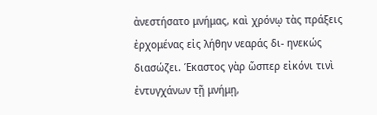ἀνεστήσατο μνήμας, καὶ χρόνῳ τὰς πράξεις ἐρχομένας εἰς λήθην νεαράς δι- ηνεκώς διασώζει. Έκαστος γὰρ ὥσπερ εἰκόνι τινὶ ἐντυγχάνων τῇ μνήμῃ,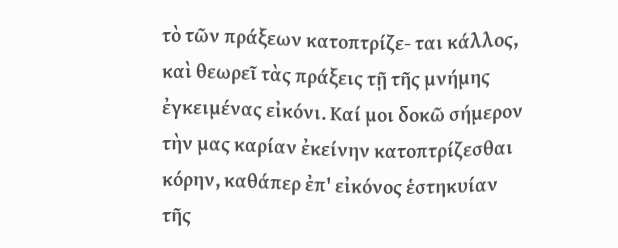τὸ τῶν πράξεων κατοπτρίζε- ται κάλλος, καὶ θεωρεῖ τὰς πράξεις τῇ τῆς μνήμης ἐγκειμένας εἰκόνι. Καί μοι δοκῶ σήμερον τὴν μας καρίαν ἐκείνην κατοπτρίζεσθαι κόρην, καθάπερ ἐπ' εἰκόνος ἑστηκυίαν τῆς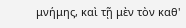μνήμης, καὶ τῇ μὲν τὸν καθ'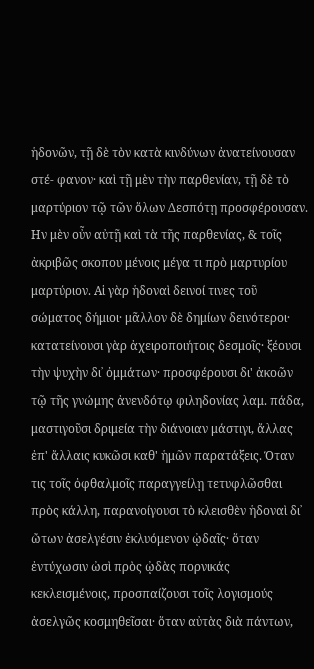ἡδονῶν, τῇ δὲ τὸν κατὰ κινδύνων ἀνατείνουσαν στέ- φανον· καὶ τῇ μὲν τὴν παρθενίαν, τῇ δὲ τὸ μαρτύριον τῷ τῶν ὅλων Δεσπότῃ προσφέρουσαν. Ην μὲν οὖν αὐτῇ καὶ τὰ τῆς παρθενίας, & τοῖς ἀκριβῶς σκοπου μένοις μέγα τι πρὸ μαρτυρίου μαρτύριον. Αἱ γὰρ ἡδοναὶ δεινοί τινες τοῦ σώματος δήμιοι· μᾶλλον δὲ δημίων δεινότεροι· κατατείνουσι γὰρ ἀχειροποιήτοις δεσμοῖς· ξέουσι τὴν ψυχὴν δι᾿ ὀμμάτων· προσφέρουσι δι' ἀκοῶν τῷ τῆς γνώμης ἀνενδότῳ φιληδονίας λαμ. πάδα, μαστιγοῦσι δριμεία τὴν διάνοιαν μάστιγι, ἄλλας ἐπ' ἄλλαις κυκῶσι καθ' ἡμῶν παρατάξεις. Όταν τις τοῖς ὀφθαλμοῖς παραγγείλῃ τετυφλῶσθαι πρὸς κάλλη, παρανοίγουσι τὸ κλεισθὲν ἡδοναὶ δι᾽ ὤτων ἀσελγέσιν ἐκλυόμενον ᾠδαῖς· ὅταν ἐντύχωσιν ὠσὶ πρὸς ᾠδὰς πορνικάς κεκλεισμένοις, προσπαίζουσι τοῖς λογισμούς ἀσελγῶς κοσμηθεῖσαι· ὅταν αὐτὰς διὰ πάντων,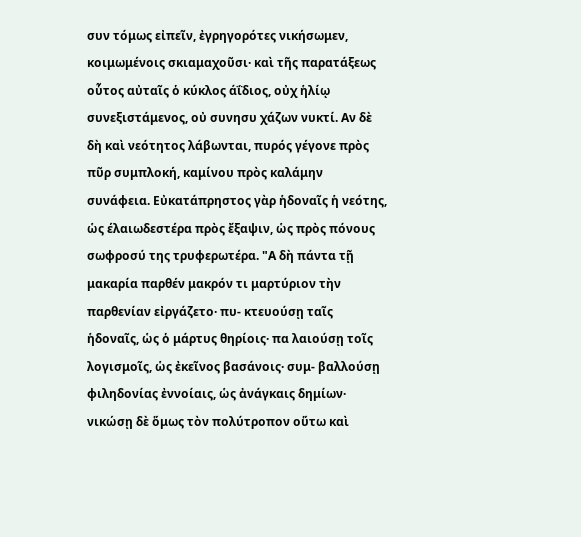συν τόμως εἰπεῖν, ἐγρηγορότες νικήσωμεν, κοιμωμένοις σκιαμαχοῦσι· καὶ τῆς παρατάξεως οὗτος αὐταῖς ὁ κύκλος άΐδιος, οὐχ ἡλίῳ συνεξιστάμενος, οὐ συνησυ χάζων νυκτί. Αν δὲ δὴ καὶ νεότητος λάβωνται, πυρός γέγονε πρὸς πῦρ συμπλοκή, καμίνου πρὸς καλάμην συνάφεια. Εὐκατάπρηστος γὰρ ἡδοναῖς ἡ νεότης, ὡς έλαιωδεστέρα πρὸς ἔξαψιν, ὡς πρὸς πόνους σωφροσύ της τρυφερωτέρα. "Α δὴ πάντα τῇ μακαρία παρθέν μακρόν τι μαρτύριον τὴν παρθενίαν εἰργάζετο· πυ- κτευούσῃ ταῖς ἡδοναῖς, ὡς ὁ μάρτυς θηρίοις· πα λαιούσῃ τοῖς λογισμοῖς, ὡς ἐκεῖνος βασάνοις· συμ- βαλλούσῃ φιληδονίας ἐννοίαις, ὡς ἀνάγκαις δημίων· νικώσῃ δὲ ὅμως τὸν πολύτροπον οὕτω καὶ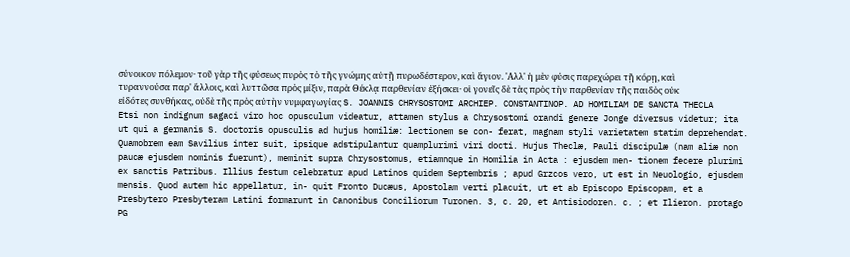σύνοικον πόλεμον· τοῦ γὰρ τῆς φύσεως πυρὸς τὸ τῆς γνώμης αὐτῇ πυρωδέστερον, καὶ ἅγιον. 'Αλλ' ἡ μὲν φύσις παρεχώρει τῇ κόρῃ, καὶ τυραννούσα παρ' ἄλλοις, καὶ λυττῶσα πρὸς μίξιν, παρὰ Θέκλᾳ παρθενίαν ἐξήσκει· οἱ γονεῖς δὲ τὰς πρὸς τὴν παρθενίαν τῆς παιδὸς οὐκ εἰδότες συνθήκας, οὐδὲ τῆς πρὸς αὐτὴν νυμφαγωγίας S. JOANNIS CHRYSOSTOMI ARCHIEP. CONSTANTINOP. AD HOMILIAM DE SANCTA THECLA Etsi non indignum sagaci viro hoc opusculum videatur, attamen stylus a Chrysostomi orandi genere Jonge diversus videtur; ita ut qui a germanis S. doctoris opusculis ad hujus homiliæ: lectionem se con- ferat, magnam styli varietatem statim deprehendat. Quamobrem eam Savilius inter suit, ipsique adstipulantur quamplurimi viri docti. Hujus Theclæ, Pauli discipulæ (nam aliæ non paucæ ejusdem nominis fuerunt), meminit supra Chrysostomus, etiamnque in Homilia in Acta : ejusdem men- tionem fecere plurimi ex sanctis Patribus. Illius festum celebratur apud Latinos quidem Septembris ; apud Grzcos vero, ut est in Neuologio, ejusdem mensis. Quod autem hic appellatur, in- quit Fronto Ducæus, Apostolam verti placuit, ut et ab Episcopo Episcopam, et a Presbytero Presbyteram Latini formarunt in Canonibus Conciliorum Turonen. 3, c. 20, et Antisiodoren. c. ; et Ilieron. protago
PG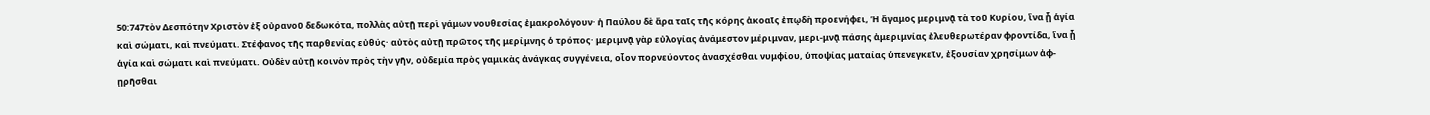50:747τὸν Δεσπότην Χριστὸν ἐξ οὐρανοῦ δεδωκότα, πολλὰς αὐτῇ περὶ γάμων νουθεσίας ἐμακρολόγουν· ἡ Παύλου δὲ ἄρα ταῖς τῆς κόρης ἀκοαῖς ἐπῳδὴ προενήφει, Ἡ ἄγαμος μεριμνᾷ τὰ τοῦ Κυρίου, ἵνα ᾖ ἁγία καὶ σώματι, καὶ πνεύματι. Στέφανος τῆς παρθενίας εὐθύς· αὐτὸς αὐτῇ πρῶτος τῆς μερίμνης ὁ τρόπος· μεριμνᾷ γὰρ εὐλογίας ἀνάμεστον μέριμναν, μερι-μνᾷ πάσης ἀμεριμνίας ἐλευθερωτέραν φροντίδα, ἵνα ᾖ ἁγία καὶ σώματι καὶ πνεύματι. Οὐδὲν αὐτῇ κοινὸν πρὸς τὴν γῆν, οὐδεμία πρὸς γαμικὰς ἀνάγκας συγγένεια, οἷον πορνεύοντος ἀνασχέσθαι νυμφίου, ὑποψίας ματαίας ὑπενεγκεῖν, ἐξουσίαν χρησίμων ἀφ-ῃρῆσθαι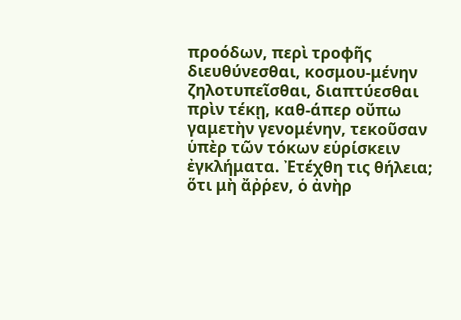προόδων, περὶ τροφῆς διευθύνεσθαι, κοσμου-μένην ζηλοτυπεῖσθαι, διαπτύεσθαι πρὶν τέκῃ, καθ-άπερ οὔπω γαμετὴν γενομένην, τεκοῦσαν ὑπὲρ τῶν τόκων εὑρίσκειν ἐγκλήματα. Ἐτέχθη τις θήλεια; ὅτι μὴ ἄῤῥεν, ὁ ἀνὴρ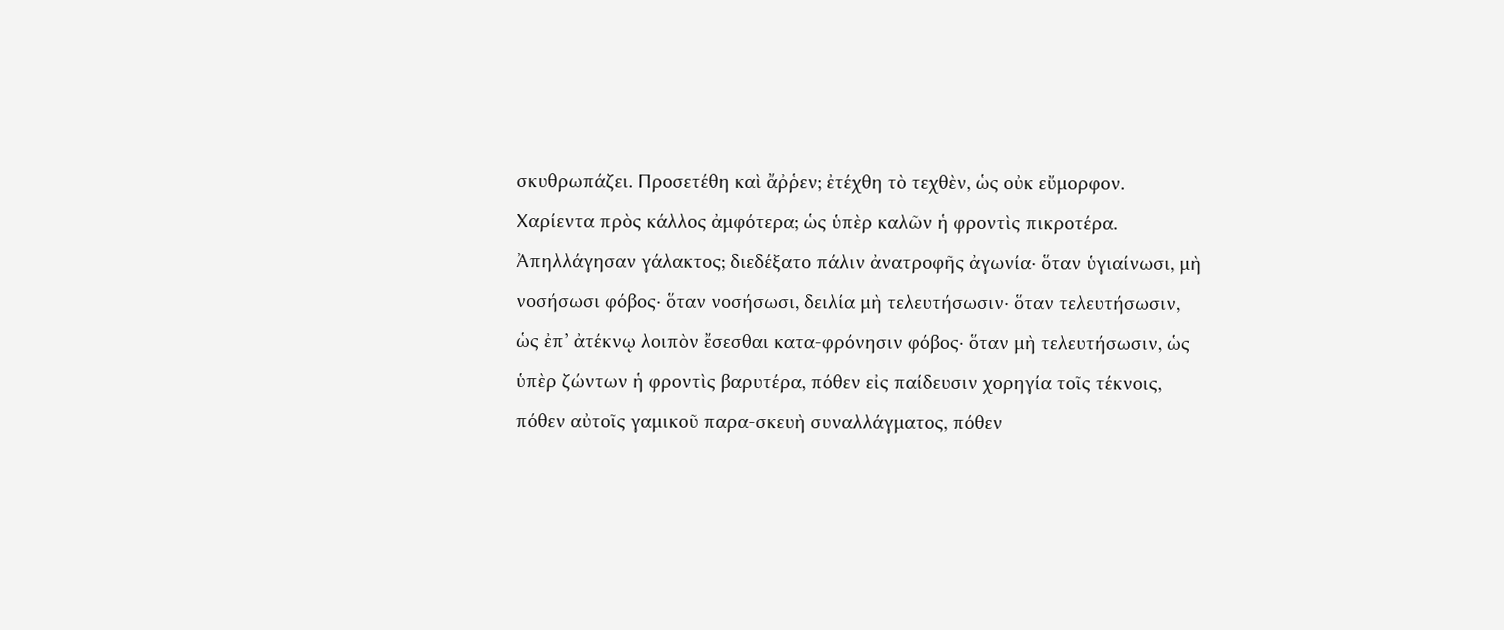σκυθρωπάζει. Προσετέθη καὶ ἄῤῥεν; ἐτέχθη τὸ τεχθὲν, ὡς οὐκ εὔμορφον. Χαρίεντα πρὸς κάλλος ἀμφότερα; ὡς ὑπὲρ καλῶν ἡ φροντὶς πικροτέρα. Ἀπηλλάγησαν γάλακτος; διεδέξατο πάλιν ἀνατροφῆς ἀγωνία· ὅταν ὑγιαίνωσι, μὴ νοσήσωσι φόβος· ὅταν νοσήσωσι, δειλία μὴ τελευτήσωσιν· ὅταν τελευτήσωσιν, ὡς ἐπ’ ἀτέκνῳ λοιπὸν ἔσεσθαι κατα-φρόνησιν φόβος· ὅταν μὴ τελευτήσωσιν, ὡς ὑπὲρ ζώντων ἡ φροντὶς βαρυτέρα, πόθεν εἰς παίδευσιν χορηγία τοῖς τέκνοις, πόθεν αὐτοῖς γαμικοῦ παρα-σκευὴ συναλλάγματος, πόθεν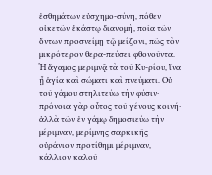ἐσθημάτων εὐσχημο-σύνη, πόθεν οἰκετῶν ἑκάστῳ διανομὴ, ποῖα τῶν ὄντων προσνείμῃ τῷ μείζονι, πῶς τὸν μικρότερον θερα-πεύσει φθονοῦντα. Ἡ ἄγαμος μεριμνᾷ τὰ τοῦ Κυ-ρίου, ἵνα ᾖ ἁγία καὶ σώματι καὶ πνεύματι. Οὐ τοῦ γάμου στηλιτεύω τὴν φύσιν· πρόνοια γὰρ οὗτος τοῦ γένους κοινή· ἀλλὰ τῶν ἐν γάμῳ δημοσιεύω τὴν μέριμναν, μερίμνης σαρκικῆς οὐράνιον προτίθημι μέριμναν, κάλλιον καλοῦ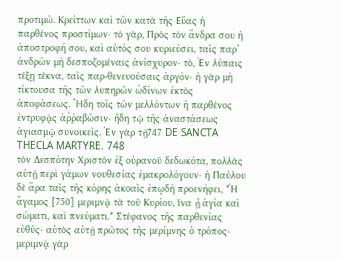προτιμῶ. Κρείττων καὶ τῶν κατὰ τῆς Εὔας ἡ παρθένος προστίμων· τὸ γὰρ, Πρὸς τὸν ἄνδρα σου ἡ ἀποστροφή σου, καὶ αὐτός σου κυριεύσει, ταῖς παρ’ ἀνδρῶν μὴ δεσποζομέναις ἀνίσχυρον· τὸ, Ἐν λύπαις τέξῃ τέκνα, ταῖς παρ-θενευούσαις ἀργόν· ἡ γὰρ μὴ τίκτουσα τῆς τῶν λυπηρῶν ὠδίνων ἐκτὸς ἀποφάσεως. Ἤδη τοῖς τῶν μελλόντων ἡ παρθένος ἐντρυφᾷς ἀῤῥαβῶσιν· ἤδη τῷ τῆς ἀναστάσεως ἁγιασμῷ συνοικεῖς. Ἐν γὰρ τῇ747 DE SANCTA THECLA MARTYRE. 748
τὸν Δεσπότην Χριστὸν ἐξ οὐρανοῦ δεδωκότα, πολλὰς αὐτῇ περὶ γάμων νουθεσίας ἐμακρολόγουν· ἡ Παύλου δὲ ἄρα ταῖς τῆς κόρης ἀκοαῖς ἐπῳδὴ προενήφει, *Ἡ ἄγαμος [750] μεριμνᾷ τὰ τοῦ Κυρίου, ἵνα ᾖ ἁγία καὶ σώματι, καὶ πνεύματι.* Στέφανος τῆς παρθενίας εὐθύς· αὐτὸς αὐτῇ πρῶτος τῆς μερίμνης ὁ τρόπος· μεριμνᾷ γὰρ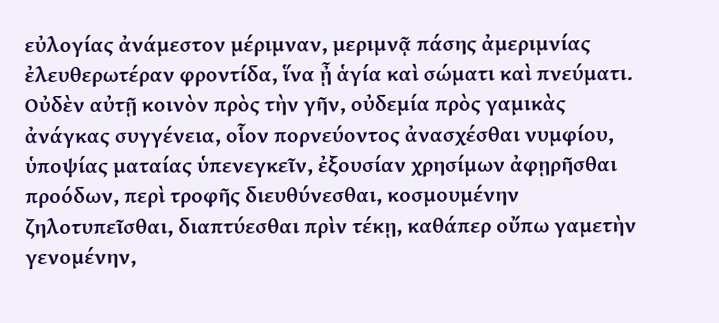εὐλογίας ἀνάμεστον μέριμναν, μεριμνᾷ πάσης ἀμεριμνίας ἐλευθερωτέραν φροντίδα, ἵνα ᾖ ἁγία καὶ σώματι καὶ πνεύματι. Οὐδὲν αὐτῇ κοινὸν πρὸς τὴν γῆν, οὐδεμία πρὸς γαμικὰς ἀνάγκας συγγένεια, οἷον πορνεύοντος ἀνασχέσθαι νυμφίου, ὑποψίας ματαίας ὑπενεγκεῖν, ἐξουσίαν χρησίμων ἀφῃρῆσθαι προόδων, περὶ τροφῆς διευθύνεσθαι, κοσμουμένην ζηλοτυπεῖσθαι, διαπτύεσθαι πρὶν τέκῃ, καθάπερ οὔπω γαμετὴν γενομένην,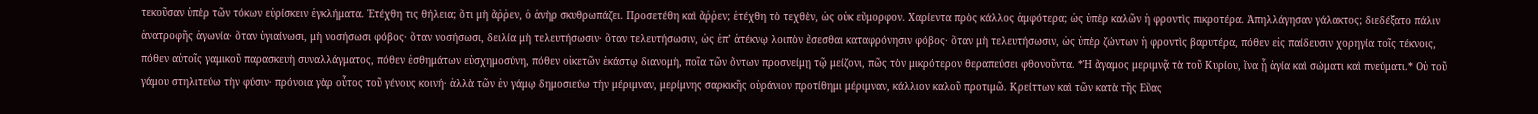τεκοῦσαν ὑπὲρ τῶν τόκων εὑρίσκειν ἐγκλήματα. Ἐτέχθη τις θήλεια; ὅτι μὴ ἄῤῥεν, ὁ ἀνὴρ σκυθρωπάζει. Προσετέθη καὶ ἄῤῥεν; ἐτέχθη τὸ τεχθὲν, ὡς οὐκ εὔμορφον. Χαρίεντα πρὸς κάλλος ἀμφότερα; ὡς ὑπὲρ καλῶν ἡ φροντὶς πικροτέρα. Ἀπηλλάγησαν γάλακτος; διεδέξατο πάλιν ἀνατροφῆς ἀγωνία· ὅταν ὑγιαίνωσι, μὴ νοσήσωσι φόβος· ὅταν νοσήσωσι, δειλία μὴ τελευτήσωσιν· ὅταν τελευτήσωσιν, ὡς ἐπ’ ἀτέκνῳ λοιπὸν ἔσεσθαι καταφρόνησιν φόβος· ὅταν μὴ τελευτήσωσιν, ὡς ὑπὲρ ζώντων ἡ φροντὶς βαρυτέρα, πόθεν εἰς παίδευσιν χορηγία τοῖς τέκνοις, πόθεν αὐτοῖς γαμικοῦ παρασκευὴ συναλλάγματος, πόθεν ἐσθημάτων εὐσχημοσύνη, πόθεν οἰκετῶν ἑκάστῳ διανομὴ, ποῖα τῶν ὄντων προσνείμῃ τῷ μείζονι, πῶς τὸν μικρότερον θεραπεύσει φθονοῦντα. *Ἡ ἄγαμος μεριμνᾷ τὰ τοῦ Κυρίου, ἵνα ᾖ ἁγία καὶ σώματι καὶ πνεύματι.* Οὐ τοῦ γάμου στηλιτεύω τὴν φύσιν· πρόνοια γὰρ οὗτος τοῦ γένους κοινή· ἀλλὰ τῶν ἐν γάμῳ δημοσιεύω τὴν μέριμναν, μερίμνης σαρκικῆς οὐράνιον προτίθημι μέριμναν, κάλλιον καλοῦ προτιμῶ. Κρείττων καὶ τῶν κατὰ τῆς Εὔας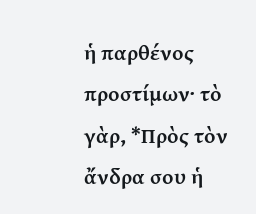ἡ παρθένος προστίμων· τὸ γὰρ, *Πρὸς τὸν ἄνδρα σου ἡ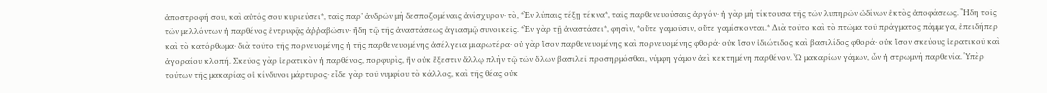ἀποστροφή σου, καὶ αὐτός σου κυριεύσει*, ταῖς παρ’ ἀνδρῶν μὴ δεσποζομέναις ἀνίσχυρον· τὸ, *Ἐν λύπαις τέξῃ τέκνα*, ταῖς παρθενευούσαις ἀργόν· ἡ γὰρ μὴ τίκτουσα τῆς τῶν λυπηρῶν ὠδίνων ἐκτὸς ἀποφάσεως. Ἤδη τοῖς τῶν μελλόντων ἡ παρθένος ἐντρυφᾷς ἀῤῥαβῶσιν· ἤδη τῷ τῆς ἀναστάσεως ἁγιασμῷ συνοικεῖς. *Ἐν γὰρ τῇ ἀναστάσει*, φησὶν, *οὔτε γαμοῦσιν, οὔτε γαμίσκονται.* Διὰ τοῦτο καὶ τὸ πτῶμα τοῦ πράγματος πάμμεγα, ἐπειδήπερ καὶ τὸ κατόρθωμα· διὰ τοῦτο τῆς πορνευομένης ἡ τῆς παρθενευομένης ἀσέλγεια μιαρωτέρα· οὐ γὰρ ἴσον παρθενευομένης καὶ πορνευομένης φθορά· οὐκ ἴσον ἰδιώτιδος καὶ βασιλίδος φθορά· οὐκ ἴσον σκεύους ἱερατικοῦ καὶ ἀγοραίου κλοπή. Σκεῦος γὰρ ἱερατικὸν ἡ παρθένος, πορφυρὶς, ἣν οὐκ ἔξεστιν ἄλλῳ πλὴν τῷ τῶν ὅλων βασιλεῖ προσηρμόσθαι, νύμφη γάμον ἀεὶ κεκτημένη παρθένον. Ὦ μακαρίων γάμων, ὧν ἡ στρωμνὴ παρθενία. Ὑπὲρ τούτων τῆς μακαρίας οἱ κίνδυνοι μάρτυρος· εἶδε γὰρ τοῦ νυμφίου τὸ κάλλος, καὶ τῆς θέας οὐκ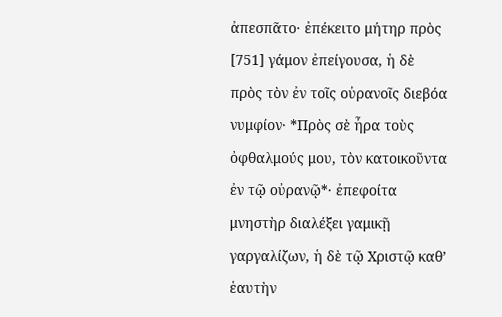ἀπεσπᾶτο· ἐπέκειτο μήτηρ πρὸς [751] γάμον ἐπείγουσα, ἡ δὲ πρὸς τὸν ἐν τοῖς οὐρανοῖς διεβόα νυμφίον· *Πρὸς σὲ ἦρα τοὺς ὀφθαλμούς μου, τὸν κατοικοῦντα ἐν τῷ οὐρανῷ*· ἐπεφοίτα μνηστὴρ διαλέξει γαμικῇ γαργαλίζων, ἡ δὲ τῷ Χριστῷ καθ’ ἑαυτὴν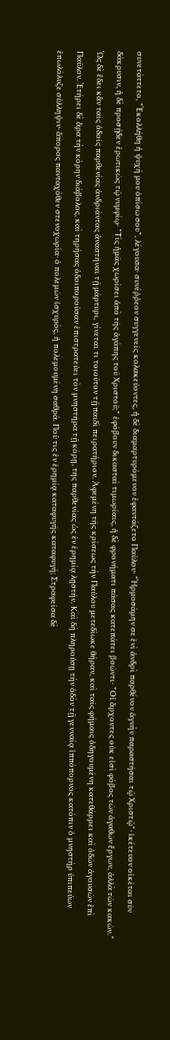συνετάττετο, *Ἐκολλήθη ἡ ψυχή μου ὀπίσω σου*, λέγουσα· συνέῤῥεον συγγενεῖς κολακεύοντες, ἡ δὲ διαμαρτυρόμενον ἐφαντάζετο Παῦλον· *Ἡρμοσάμην σε ἑνὶ ἀνδρὶ παρθένον ἁγνὴν παραστῆσαι τῷ Χριστῷ*· ἱκέτευον οἰκέται σὺν δάκρυσιν, ἡ δὲ προσῇδεν ἐρωτικῶς τῷ νυμφίῳ· *Τίς ἡμᾶς χωρίσει ἀπὸ τῆς ἀγάπης τοῦ Χριστοῦ;* ἐφόβουν δικασταὶ τιμωρίαις, ἡ δὲ φρονήματι πάσας κατεπάτει βοῶντι· *Οἱ ἄρχοντες οὐκ εἰσὶ φόβος τῶν ἀγαθῶν ἔργων, ἀλλὰ τῶν κακῶν.* Ὡς δὲ ἔδει κἂν ταῖς ὁδοῖς παρθενίας ἀνδριάντας ἀναστῆναι τῇ μάρτυρι, γίνεται τι τοιοῦτον τῇ παιδὶ πειρατήριον. Ἀφεμένη τῆς κρίσεως τὴν Παύλου μετεδίωκε θήραν, καὶ ταῖς φήμαις ὁδηγουμένη κατεθάρρει καὶ ὁδῶν ἀγουσῶν ἐπὶ Παῦλον. Ἐτήρει δὲ ἄρα τὴν κόρην διάβολος, καὶ τηρήσας ὁδοιποροῦσαν ἐπιστρατεύει τὸν μνηστῆρα τῇ κόρῃ, τῆς παρθενίας ὡς ἐν ἐρημίᾳ λῃστήν. Καὶ δὴ πληρούσῃ τὴν ὁδὸν τῇ γενναίᾳ ἱππόπορνος κατόπιν ὁ μνηστὴρ ὑπιπεύων ἐπωλόλυζε σύλληψιν· ἄπορος πανταχόθεν στενοχωρία· ὁ πολεμῶν ἰσχυρὸς, ἡ πολεμουμένη σαθρά. Ποῦ τις ἐν ἐρημίᾳ καταφυγῆς καταφυγή; Στραφεῖσα δὲ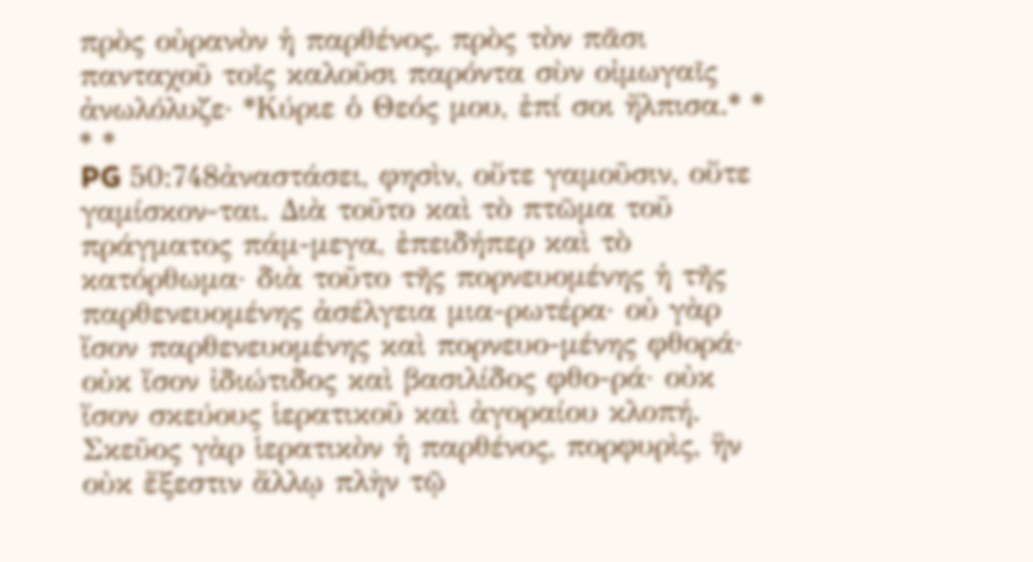πρὸς οὐρανὸν ἡ παρθένος, πρὸς τὸν πᾶσι πανταχοῦ τοῖς καλοῦσι παρόντα σὺν οἰμωγαῖς ἀνωλόλυζε· *Κύριε ὁ Θεός μου, ἐπί σοι ἤλπισα.* * * *
PG 50:748ἀναστάσει, φησὶν, οὔτε γαμοῦσιν, οὔτε γαμίσκον-ται. Διὰ τοῦτο καὶ τὸ πτῶμα τοῦ πράγματος πάμ-μεγα, ἐπειδήπερ καὶ τὸ κατόρθωμα· διὰ τοῦτο τῆς πορνευομένης ἡ τῆς παρθενευομένης ἀσέλγεια μια-ρωτέρα· οὐ γὰρ ἴσον παρθενευομένης καὶ πορνευο-μένης φθορά· οὐκ ἴσον ἰδιώτιδος καὶ βασιλίδος φθο-ρά· οὐκ ἴσον σκεύους ἱερατικοῦ καὶ ἀγοραίου κλοπή. Σκεῦος γὰρ ἱερατικὸν ἡ παρθένος, πορφυρὶς, ἣν οὐκ ἔξεστιν ἄλλῳ πλὴν τῷ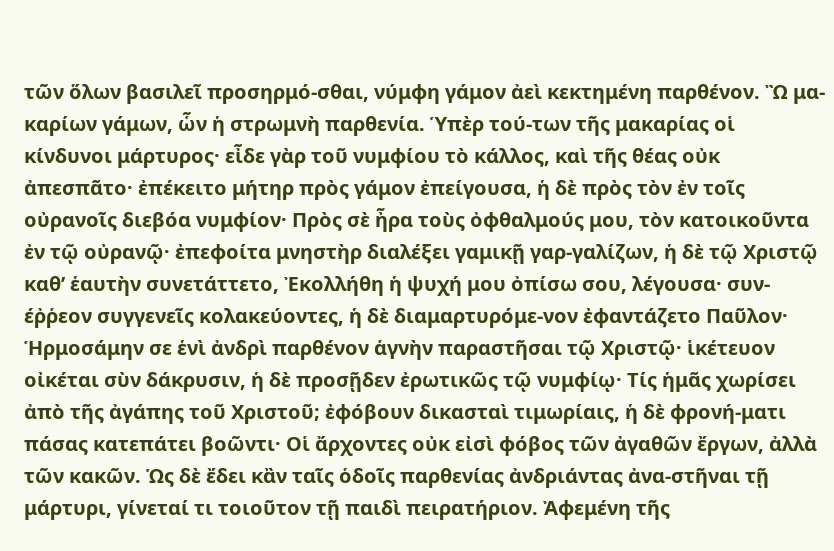τῶν ὅλων βασιλεῖ προσηρμό-σθαι, νύμφη γάμον ἀεὶ κεκτημένη παρθένον. Ὢ μα-καρίων γάμων, ὧν ἡ στρωμνὴ παρθενία. Ὑπὲρ τού-των τῆς μακαρίας οἱ κίνδυνοι μάρτυρος· εἶδε γὰρ τοῦ νυμφίου τὸ κάλλος, καὶ τῆς θέας οὐκ ἀπεσπᾶτο· ἐπέκειτο μήτηρ πρὸς γάμον ἐπείγουσα, ἡ δὲ πρὸς τὸν ἐν τοῖς οὐρανοῖς διεβόα νυμφίον· Πρὸς σὲ ἦρα τοὺς ὀφθαλμούς μου, τὸν κατοικοῦντα ἐν τῷ οὐρανῷ· ἐπεφοίτα μνηστὴρ διαλέξει γαμικῇ γαρ-γαλίζων, ἡ δὲ τῷ Χριστῷ καθ’ ἑαυτὴν συνετάττετο, Ἐκολλήθη ἡ ψυχή μου ὀπίσω σου, λέγουσα· συν-έῤῥεον συγγενεῖς κολακεύοντες, ἡ δὲ διαμαρτυρόμε-νον ἐφαντάζετο Παῦλον· Ἡρμοσάμην σε ἑνὶ ἀνδρὶ παρθένον ἁγνὴν παραστῆσαι τῷ Χριστῷ· ἱκέτευον οἰκέται σὺν δάκρυσιν, ἡ δὲ προσῇδεν ἐρωτικῶς τῷ νυμφίῳ· Τίς ἡμᾶς χωρίσει ἀπὸ τῆς ἀγάπης τοῦ Χριστοῦ; ἐφόβουν δικασταὶ τιμωρίαις, ἡ δὲ φρονή-ματι πάσας κατεπάτει βοῶντι· Οἱ ἄρχοντες οὐκ εἰσὶ φόβος τῶν ἀγαθῶν ἔργων, ἀλλὰ τῶν κακῶν. Ὡς δὲ ἔδει κἂν ταῖς ὁδοῖς παρθενίας ἀνδριάντας ἀνα-στῆναι τῇ μάρτυρι, γίνεταί τι τοιοῦτον τῇ παιδὶ πειρατήριον. Ἀφεμένη τῆς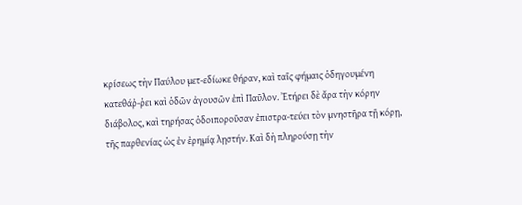κρίσεως τὴν Παύλου μετ-εδίωκε θήραν, καὶ ταῖς φήμαις ὁδηγουμένη κατεθάῤ-ῥει καὶ ὁδῶν ἀγουσῶν ἐπὶ Παῦλον. Ἐτήρει δὲ ἄρα τὴν κόρην διάβολος, καὶ τηρήσας ὁδοιποροῦσαν ἐπιστρα-τεύει τὸν μνηστῆρα τῇ κόρῃ, τῆς παρθενίας ὡς ἐν ἐρημίᾳ λῃστήν. Καὶ δὴ πληρούσῃ τὴν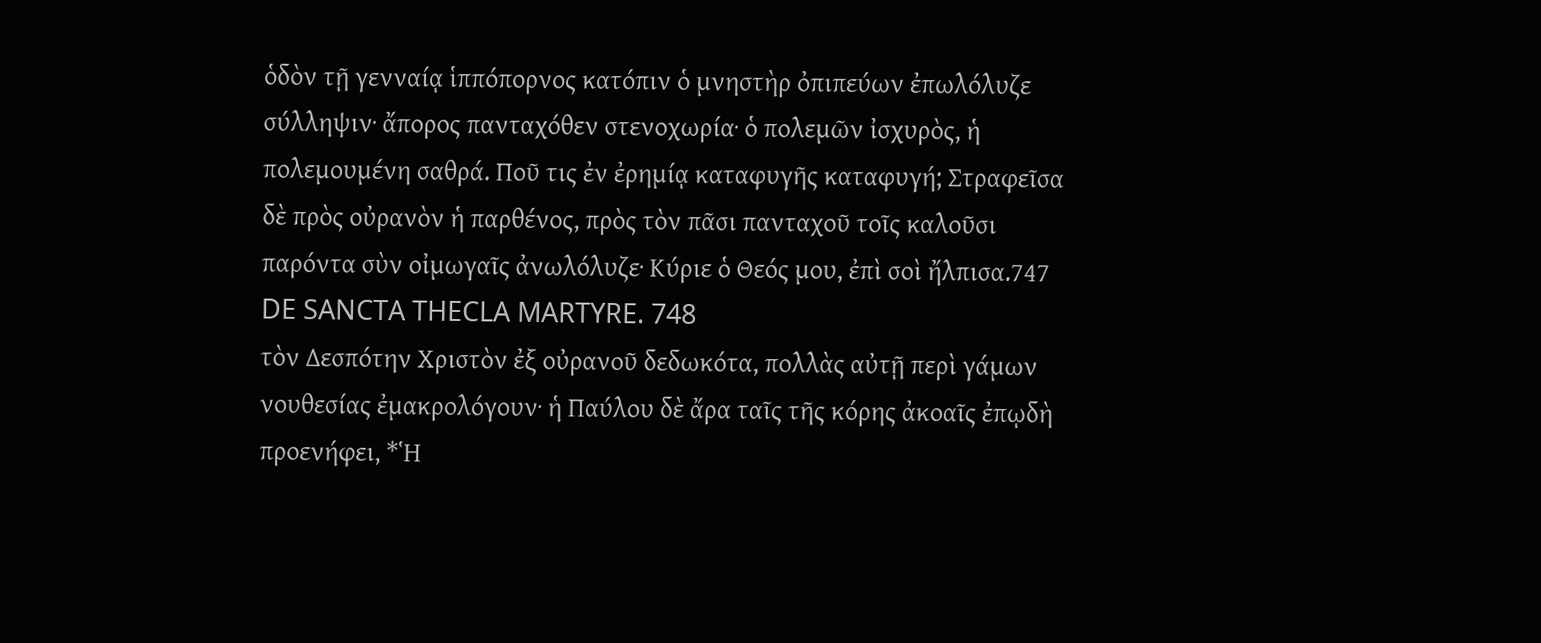ὁδὸν τῇ γενναίᾳ ἱππόπορνος κατόπιν ὁ μνηστὴρ ὀπιπεύων ἐπωλόλυζε σύλληψιν· ἄπορος πανταχόθεν στενοχωρία· ὁ πολεμῶν ἰσχυρὸς, ἡ πολεμουμένη σαθρά. Ποῦ τις ἐν ἐρημίᾳ καταφυγῆς καταφυγή; Στραφεῖσα δὲ πρὸς οὐρανὸν ἡ παρθένος, πρὸς τὸν πᾶσι πανταχοῦ τοῖς καλοῦσι παρόντα σὺν οἰμωγαῖς ἀνωλόλυζε· Κύριε ὁ Θεός μου, ἐπὶ σοὶ ἤλπισα.747 DE SANCTA THECLA MARTYRE. 748
τὸν Δεσπότην Χριστὸν ἐξ οὐρανοῦ δεδωκότα, πολλὰς αὐτῇ περὶ γάμων νουθεσίας ἐμακρολόγουν· ἡ Παύλου δὲ ἄρα ταῖς τῆς κόρης ἀκοαῖς ἐπῳδὴ προενήφει, *Ἡ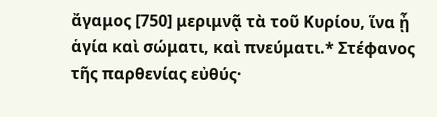ἄγαμος [750] μεριμνᾷ τὰ τοῦ Κυρίου, ἵνα ᾖ ἁγία καὶ σώματι, καὶ πνεύματι.* Στέφανος τῆς παρθενίας εὐθύς·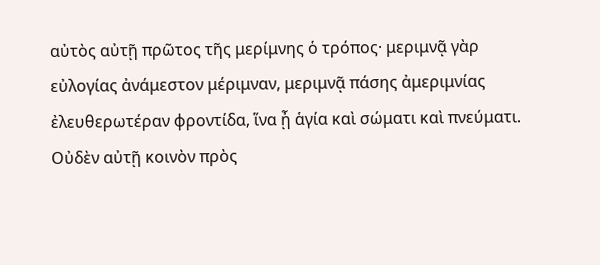αὐτὸς αὐτῇ πρῶτος τῆς μερίμνης ὁ τρόπος· μεριμνᾷ γὰρ εὐλογίας ἀνάμεστον μέριμναν, μεριμνᾷ πάσης ἀμεριμνίας ἐλευθερωτέραν φροντίδα, ἵνα ᾖ ἁγία καὶ σώματι καὶ πνεύματι. Οὐδὲν αὐτῇ κοινὸν πρὸς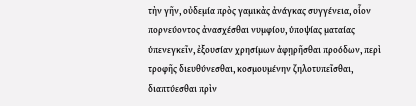τὴν γῆν, οὐδεμία πρὸς γαμικὰς ἀνάγκας συγγένεια, οἷον πορνεύοντος ἀνασχέσθαι νυμφίου, ὑποψίας ματαίας ὑπενεγκεῖν, ἐξουσίαν χρησίμων ἀφῃρῆσθαι προόδων, περὶ τροφῆς διευθύνεσθαι, κοσμουμένην ζηλοτυπεῖσθαι, διαπτύεσθαι πρὶν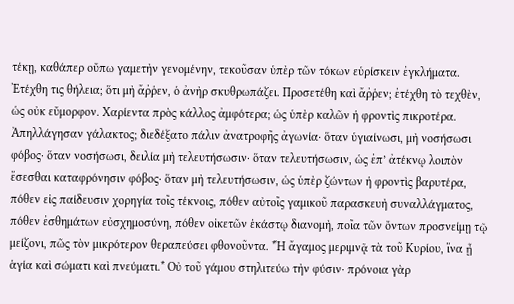τέκῃ, καθάπερ οὔπω γαμετὴν γενομένην, τεκοῦσαν ὑπὲρ τῶν τόκων εὑρίσκειν ἐγκλήματα. Ἐτέχθη τις θήλεια; ὅτι μὴ ἄῤῥεν, ὁ ἀνὴρ σκυθρωπάζει. Προσετέθη καὶ ἄῤῥεν; ἐτέχθη τὸ τεχθὲν, ὡς οὐκ εὔμορφον. Χαρίεντα πρὸς κάλλος ἀμφότερα; ὡς ὑπὲρ καλῶν ἡ φροντὶς πικροτέρα. Ἀπηλλάγησαν γάλακτος; διεδέξατο πάλιν ἀνατροφῆς ἀγωνία· ὅταν ὑγιαίνωσι, μὴ νοσήσωσι φόβος· ὅταν νοσήσωσι, δειλία μὴ τελευτήσωσιν· ὅταν τελευτήσωσιν, ὡς ἐπ’ ἀτέκνῳ λοιπὸν ἔσεσθαι καταφρόνησιν φόβος· ὅταν μὴ τελευτήσωσιν, ὡς ὑπὲρ ζώντων ἡ φροντὶς βαρυτέρα, πόθεν εἰς παίδευσιν χορηγία τοῖς τέκνοις, πόθεν αὐτοῖς γαμικοῦ παρασκευὴ συναλλάγματος, πόθεν ἐσθημάτων εὐσχημοσύνη, πόθεν οἰκετῶν ἑκάστῳ διανομὴ, ποῖα τῶν ὄντων προσνείμῃ τῷ μείζονι, πῶς τὸν μικρότερον θεραπεύσει φθονοῦντα. *Ἡ ἄγαμος μεριμνᾷ τὰ τοῦ Κυρίου, ἵνα ᾖ ἁγία καὶ σώματι καὶ πνεύματι.* Οὐ τοῦ γάμου στηλιτεύω τὴν φύσιν· πρόνοια γὰρ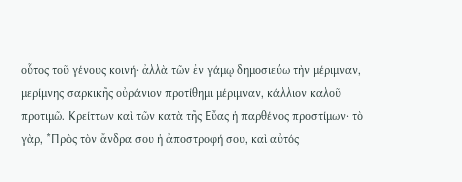οὗτος τοῦ γένους κοινή· ἀλλὰ τῶν ἐν γάμῳ δημοσιεύω τὴν μέριμναν, μερίμνης σαρκικῆς οὐράνιον προτίθημι μέριμναν, κάλλιον καλοῦ προτιμῶ. Κρείττων καὶ τῶν κατὰ τῆς Εὔας ἡ παρθένος προστίμων· τὸ γὰρ, *Πρὸς τὸν ἄνδρα σου ἡ ἀποστροφή σου, καὶ αὐτός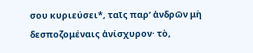σου κυριεύσει*, ταῖς παρ’ ἀνδρῶν μὴ δεσποζομέναις ἀνίσχυρον· τὸ,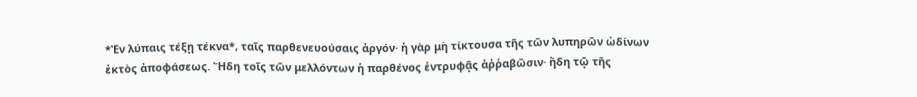*Ἐν λύπαις τέξῃ τέκνα*, ταῖς παρθενευούσαις ἀργόν· ἡ γὰρ μὴ τίκτουσα τῆς τῶν λυπηρῶν ὠδίνων ἐκτὸς ἀποφάσεως. Ἤδη τοῖς τῶν μελλόντων ἡ παρθένος ἐντρυφᾷς ἀῤῥαβῶσιν· ἤδη τῷ τῆς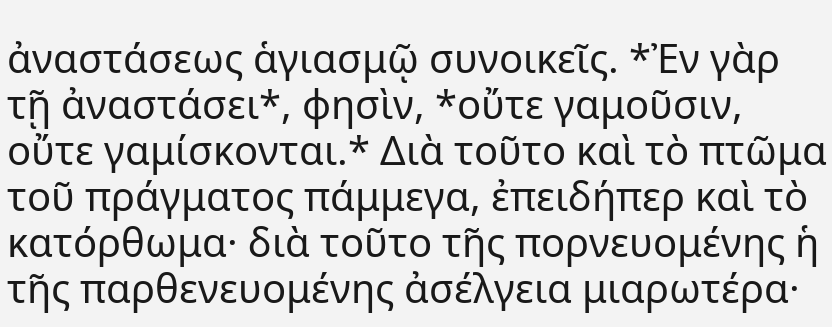ἀναστάσεως ἁγιασμῷ συνοικεῖς. *Ἐν γὰρ τῇ ἀναστάσει*, φησὶν, *οὔτε γαμοῦσιν, οὔτε γαμίσκονται.* Διὰ τοῦτο καὶ τὸ πτῶμα τοῦ πράγματος πάμμεγα, ἐπειδήπερ καὶ τὸ κατόρθωμα· διὰ τοῦτο τῆς πορνευομένης ἡ τῆς παρθενευομένης ἀσέλγεια μιαρωτέρα·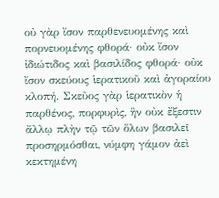οὐ γὰρ ἴσον παρθενευομένης καὶ πορνευομένης φθορά· οὐκ ἴσον ἰδιώτιδος καὶ βασιλίδος φθορά· οὐκ ἴσον σκεύους ἱερατικοῦ καὶ ἀγοραίου κλοπή. Σκεῦος γὰρ ἱερατικὸν ἡ παρθένος, πορφυρὶς, ἣν οὐκ ἔξεστιν ἄλλῳ πλὴν τῷ τῶν ὅλων βασιλεῖ προσηρμόσθαι, νύμφη γάμον ἀεὶ κεκτημένη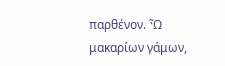παρθένον. Ὦ μακαρίων γάμων,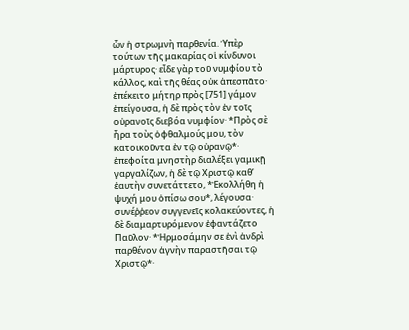ὧν ἡ στρωμνὴ παρθενία. Ὑπὲρ τούτων τῆς μακαρίας οἱ κίνδυνοι μάρτυρος· εἶδε γὰρ τοῦ νυμφίου τὸ κάλλος, καὶ τῆς θέας οὐκ ἀπεσπᾶτο· ἐπέκειτο μήτηρ πρὸς [751] γάμον ἐπείγουσα, ἡ δὲ πρὸς τὸν ἐν τοῖς οὐρανοῖς διεβόα νυμφίον· *Πρὸς σὲ ἦρα τοὺς ὀφθαλμούς μου, τὸν κατοικοῦντα ἐν τῷ οὐρανῷ*· ἐπεφοίτα μνηστὴρ διαλέξει γαμικῇ γαργαλίζων, ἡ δὲ τῷ Χριστῷ καθ’ ἑαυτὴν συνετάττετο, *Ἐκολλήθη ἡ ψυχή μου ὀπίσω σου*, λέγουσα· συνέῤῥεον συγγενεῖς κολακεύοντες, ἡ δὲ διαμαρτυρόμενον ἐφαντάζετο Παῦλον· *Ἡρμοσάμην σε ἑνὶ ἀνδρὶ παρθένον ἁγνὴν παραστῆσαι τῷ Χριστῷ*·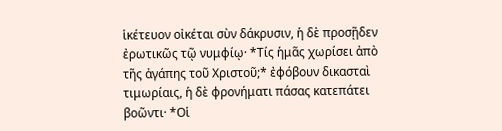ἱκέτευον οἰκέται σὺν δάκρυσιν, ἡ δὲ προσῇδεν ἐρωτικῶς τῷ νυμφίῳ· *Τίς ἡμᾶς χωρίσει ἀπὸ τῆς ἀγάπης τοῦ Χριστοῦ;* ἐφόβουν δικασταὶ τιμωρίαις, ἡ δὲ φρονήματι πάσας κατεπάτει βοῶντι· *Οἱ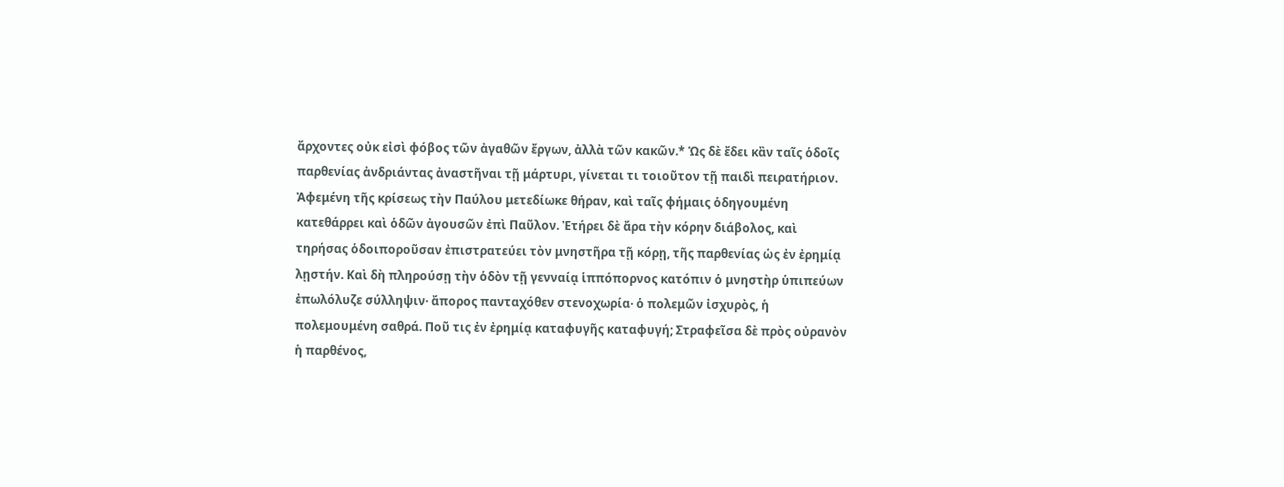ἄρχοντες οὐκ εἰσὶ φόβος τῶν ἀγαθῶν ἔργων, ἀλλὰ τῶν κακῶν.* Ὡς δὲ ἔδει κἂν ταῖς ὁδοῖς παρθενίας ἀνδριάντας ἀναστῆναι τῇ μάρτυρι, γίνεται τι τοιοῦτον τῇ παιδὶ πειρατήριον. Ἀφεμένη τῆς κρίσεως τὴν Παύλου μετεδίωκε θήραν, καὶ ταῖς φήμαις ὁδηγουμένη κατεθάρρει καὶ ὁδῶν ἀγουσῶν ἐπὶ Παῦλον. Ἐτήρει δὲ ἄρα τὴν κόρην διάβολος, καὶ τηρήσας ὁδοιποροῦσαν ἐπιστρατεύει τὸν μνηστῆρα τῇ κόρῃ, τῆς παρθενίας ὡς ἐν ἐρημίᾳ λῃστήν. Καὶ δὴ πληρούσῃ τὴν ὁδὸν τῇ γενναίᾳ ἱππόπορνος κατόπιν ὁ μνηστὴρ ὑπιπεύων ἐπωλόλυζε σύλληψιν· ἄπορος πανταχόθεν στενοχωρία· ὁ πολεμῶν ἰσχυρὸς, ἡ πολεμουμένη σαθρά. Ποῦ τις ἐν ἐρημίᾳ καταφυγῆς καταφυγή; Στραφεῖσα δὲ πρὸς οὐρανὸν ἡ παρθένος,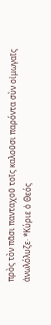πρὸς τὸν πᾶσι πανταχοῦ τοῖς καλοῦσι παρόντα σὺν οἰμωγαῖς ἀνωλόλυζε· *Κύριε ὁ Θεός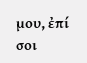μου, ἐπί σοι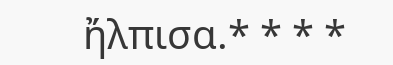ἤλπισα.* * * *